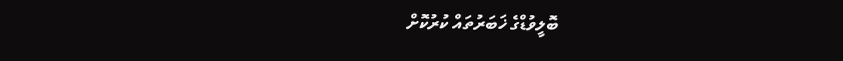ބޮލީވުޑްގެ ޚަބަރުތައް ކުރުކޮށް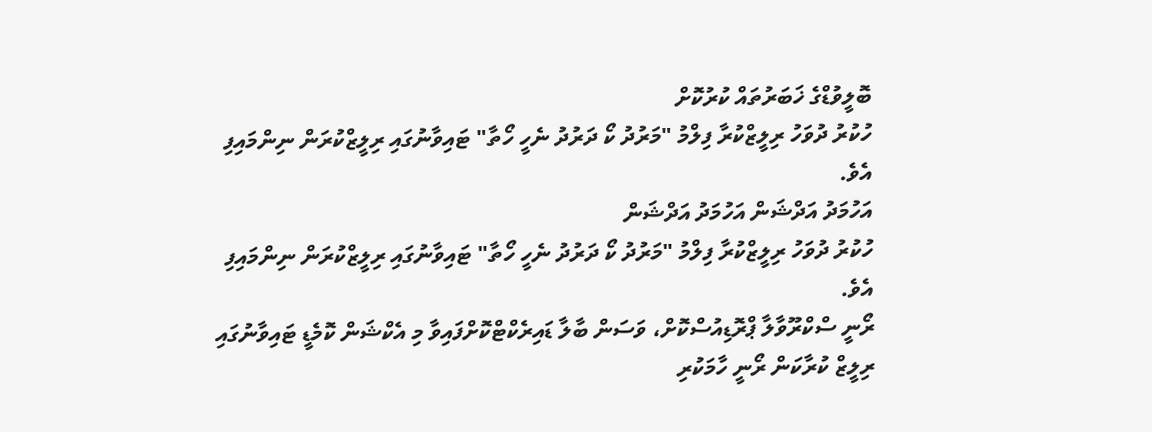ބޮލީވުޑްގެ ޚަބަރުތައް ކުރުކޮށް
ހުކުރު ދުވަހު ރިލީޒްކުރާ ފިލްމު "މަރުދު ކޯ ދަރުދު ނެހީ ހޯތާ" ޓައިވާނުގައި ރިލީޒްކުރަން ނިންމައިފި އެވެ.
އަހުމަދު އަދްޝަން އަހުމަދު އަދްޝަން
ހުކުރު ދުވަހު ރިލީޒްކުރާ ފިލްމު "މަރުދު ކޯ ދަރުދު ނެހީ ހޯތާ" ޓައިވާނުގައި ރިލީޒްކުރަން ނިންމައިފި އެވެ.
ރޯނީ ސްކްރޫވާލާ ޕްރޮޑިއުސްކޮށް، ވަސަން ބާލާ ޑައިރެކްޓްކޮށްފައިވާ މި އެކްޝަން ކޮމެޑީ ޓައިވާނުގައި ރިލީޒް ކުރާކަން ރޯނީ ހާމަކުރި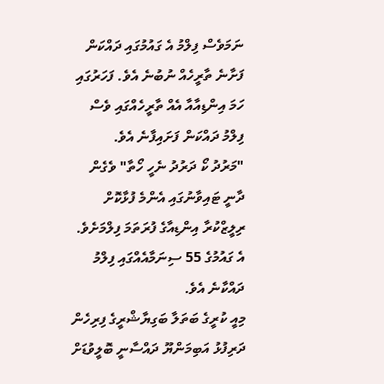ނަމަވެސް ފިލްމު އެ ގައުމުގައި ދައްކަން ފަށާނެ ތާރީހެއް ނުބުނެ އެވެ. ފަހަރުގައި ހަމަ އިންޑިއާއާ އެއް ތާރީހެއްގައި ވެސް ފިލްމު ދައްކަން ފަށައިފާނެ އެވެ.
"މަރުދު ކޯ ދަރުދު ނެހީ ހޯތާ" ވެގެން ދާނީ ޓައިވާނުގައި އެންމެ ފުޅާކޮށް ރިލީޒްކުރާ އިންޑިއާގެ ފުރަތަމަ ފިލްމަށެވެ. އެ ގައުމުގެ 55 ސިނަމާއެއްގައި ފިލްމު ދައްކާނެ އެވެ.
މިއީ ކުރީގެ ބަތަލާ ބަގިޔާޝްރީގެ ފިރިހެން ދަރިފުޅު އަބިމަންޔޫ ދައްސާނީ ބޮލީވުޑަށް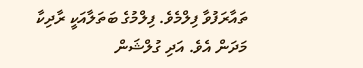ތައާރަފުވާ ފިލްމެވެ. ފިލްމުގެ ބަތަލާއަކީ ރާދިކާ މަދަން އެވެ. އަދި ގުލްޝަން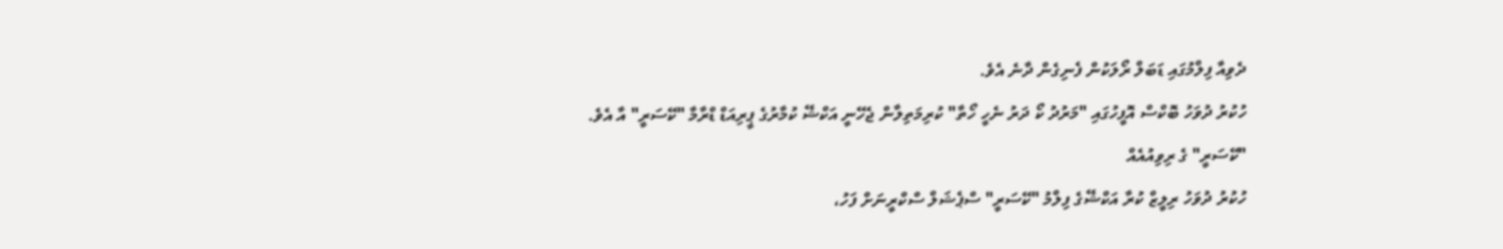ދެވިއާ ފިލްމުގައި ޑަބަލް ރޯލަކުން ފެނިގެން ދާނެ އެވެ.
ހުކުރު ދުވަހު ބޮކްސް އޮފީހުގައި "މަރުދު ކޯ ދަރު ނެހީ ހޯތާ" ކުރިމަތިލާން ޖެހޭނީ އަކްޝޭ ކުމާރުގެ ޕީރިއަޑް ޑްރާމާ "ކޭސަރީ" އާ އެވެ.
"ކޭސަރީ" ގެ ރިވިއުއެއް
ހުކުރު ދުވަހު ރިލީޒް ކުރާ އަކްޝޭގެ ފިލްމު "ކޭސަރީ" ސްޕެޝަލް ސްކްރީނަށް ފަހު،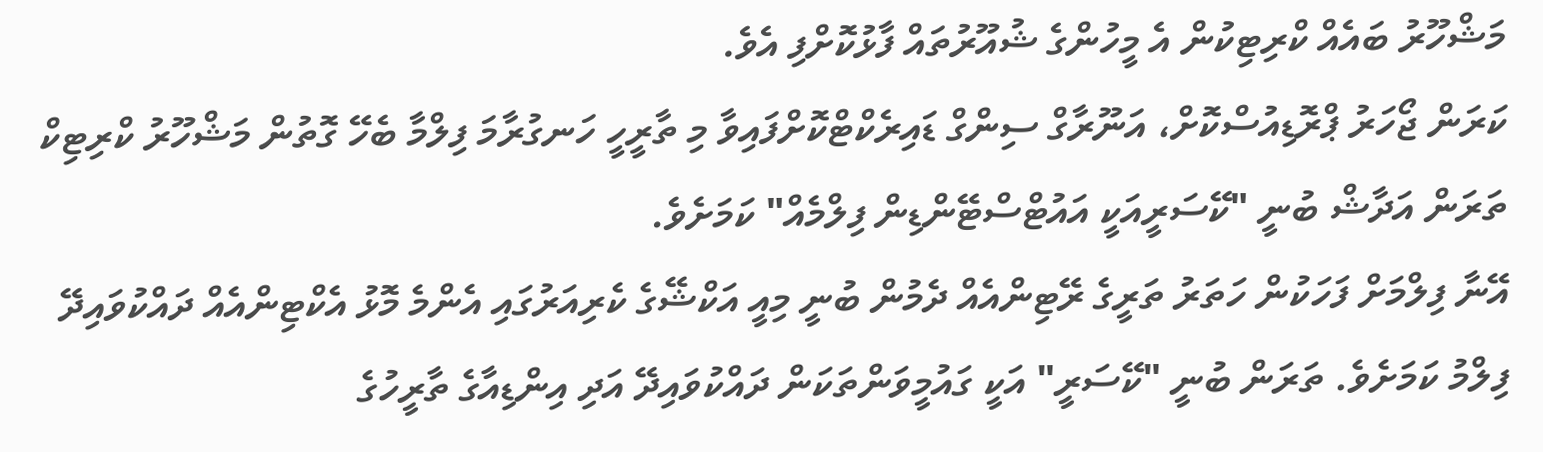މަޝްހޫރު ބައެއް ކްރިޓިކުން އެ މީހުންގެ ޝުއޫރުތައް ފާޅުކޮށްފި އެވެ.
ކަރަން ޖޯހަރު ޕްރޮޑިއުސްކޮށް، އަނޫރާގް ސިންގް ޑައިރެކްޓްކޮށްފައިވާ މި ތާރީހީ ހަނގުރާމަ ފިލްމާ ބެހޭ ގޮތުން މަޝްހޫރު ކްރިޓިކް ތަރަން އަދާޝް ބުނީ "ކޭސަރީއަކީ އައުޓްސްޓޭންޑިން ފިލްމެއް" ކަމަށެވެ.
އޭނާ ފިލްމަށް ފަހަކުން ހަތަރު ތަރީގެ ރޭޓިންއެއް ދެމުން ބުނީ މިއީ އަކްޝޭގެ ކެރިއަރުގައި އެންމެ މޮޅު އެކްޓިންއެއް ދައްކުވައިދޭ ފިލްމު ކަމަށެވެ. ތަރަން ބުނީ "ކޭސަރީ" އަކީ ގައުމީވަންތަކަން ދައްކުވައިދޭ އަދި އިންޑިއާގެ ތާރީހުގެ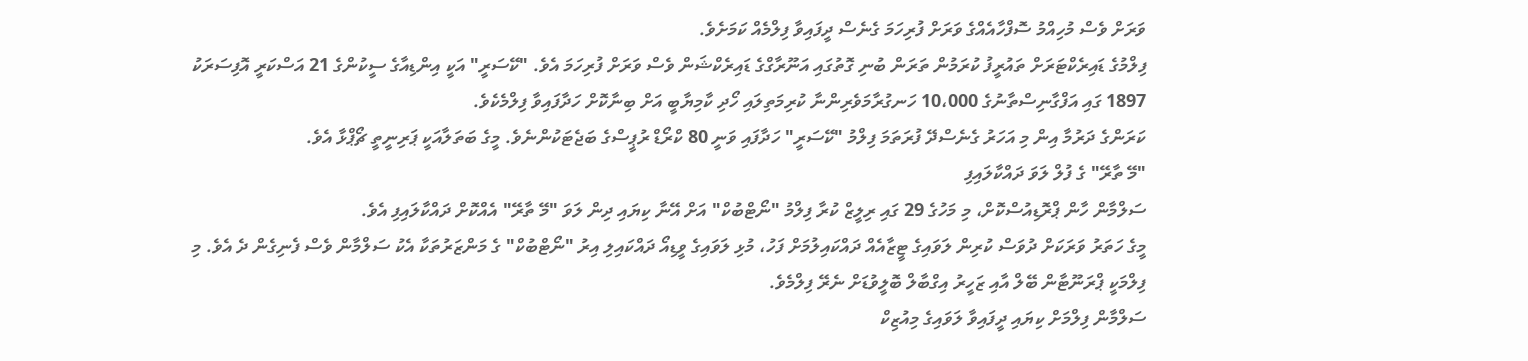ވަރަށް ވެސް މުހިއްމު ސޮފްހާއެއްގެ ވަރަށް ފުރިހަމަ ގެނެސް ދީފައިވާ ފިލްމެއް ކަމަށެވެ.
ފިލްމުގެ ޑައިރެކްޓަރަށް ތައުރީފު ކުރަމުން ތަރަން ބުނި ގޮތުގައި އަނޫރާގްގެ ޑައިރެކްޝަން ވެސް ވަރަށް ފުރިހަމަ އެވެ. "ކޭސަރީ" އަކީ އިންޑިއާގެ ސީކުންގެ 21 އަސްކަރީ އޮފިސަރަކު 1897 ގައި އަފްގާނިސްތާނުގެ 10،000 ހަނގުރާމަވެރިންނާ ކުރިމަތިލައި ހޯދި ކާމިޔާބީ އަށް ބިނާކޮށް ހަދާފައިވާ ފިލްމެކެވެ.
ކަރަންގެ ދަރުމާ އިން މި އަހަރު ގެނެސްދޭ ފުރަތަމަ ފިލްމު "ކޭސަރީ" ހަދާފައި ވަނީ 80 ކްރޯޑް ރުޕީސްގެ ބަޖެޓަކުންނެވެ. މީގެ ބަތަލާއަކީ ޕަރިނީތީ ޗޯޕްޅާ އެވެ.
"މޭ ތާރޭ" ގެ ފުލް ލަވަ ދައްކާލައިފި
ސަލްމާން ހާން ޕްރޮޑިއުސްކޮށް، މި މަހުގެ 29 ގައި ރިލީޒް ކުރާ ފިލްމު "ނޯޓްބުކް" އަށް އޭނާ ކިޔައި ދިން ލަވަ "މޭ ތާރޭ" އެއްކޮށް ދައްކާލައިފި އެވެ.
މީގެ ހަތަރު ވަރަކަށް ދުވަސް ކުރިން ލަވައިގެ ޓީޒާއެއް ދައްކައިލުމަށް ފަހު، މުޅި ލަވައިގެ ވީޑިއޯ ދައްކައިލި އިރު "ނޯޓްބުކް" ގެ މަންޒަރުތަކާ އެކު ސަލްމާން ވެސް ފެނިގެން ދެ އެވެ. މި ފިލްމަކީ ޕްރަނޫޓާން ބޭލް އާއި ޒަހީރު އިގްބާލް ބޮލީވުޑަށް ނެރޭ ފިލްމެވެ.
ސަލްމާން ފިލްމަށް ކިޔައި ދީފައިވާ ލަވައިގެ މިއުޒިކް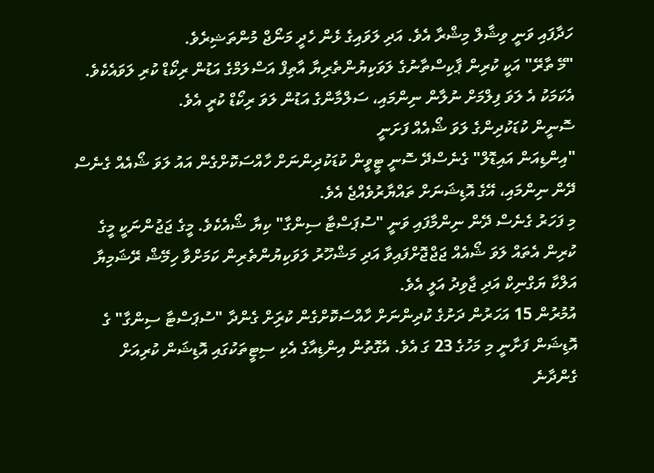ހަދާފައި ވަނީ ވިޝާލް މިޝްރާ އެވެ. އަދި ލަވައިގެ ޅެން ހެދީ މަނޯޖް މުންތަޝިރެވެ.
"މޭ ތާރޭ" އަކީ ކުރިން ޕާކިސްތާނުގެ ލަވަކިޔުންތެރިޔާ އާތިފް އަސްލަމްގެ އަޑުން ރިކޯޑް ކުރި ލަވައެކެވެ. އެކަމަކު އެ ލަވަ ފިލްމަށް ނުލާން ނިންމައި، ސަލްމާންގެ އަޑުން ލަވަ ރިކޯޑް ކުރީ އެވެ.
ސޮނީން ކުޑަކުދިންގެ ލަވަ ޝޯއެއް ފަށަނީ
"އިންޑިއަން އައިޑޮލް" ގެނެސްދޭ ސޮނީ ޓީވީން ކުޑަކުދިންނަށް ހާއްސަކޮށްގެން އައު ލަވަ ޝޯއެއް ގެނެސް ދޭން ނިންމައި، އޭގެ އޮޑިޝަނަށް ތައްޔާރުވެއްޖެ އެވެ.
މި ފަހަރު ގެނެސް ދޭން ނިންމާފައި ވަނީ "ސުޕަސްޓާ ސިންގާ" ކިޔާ ޝޯއެކެވެ. މީގެ ޖަޖުންނަކީ މީގެ ކުރިން އެތައް ލަވަ ޝޯއެއް ޖަޖްޖޮށްފައިވާ އަދި މަޝްހޫރު ލަވަކިޔުންތެރިން ކަމަށްވާ ހިމޭޝް ރޭޝަމިޔާ އަލްކާ ޔަގްނިކް އަދި ޖާވިދު އަލީ އެވެ.
އުމުރުން 15 އަހަރުން ދަށުގެ ކުދިންނަށް ހާއްސަކޮށްގެން ކުރިަށް ގެންދާ "ސުޕަސްޓާ ސިންގާ" ގެ އޮޑިޝަން ފަށާނީ މި މަހުގެ 23 ގަ އެވެ. އެގޮތުން އިންޑިއާގެ އެކި ސިޓީތަކުގައި އޮޑިޝަން ކުރިއަށް ގެންދާނެ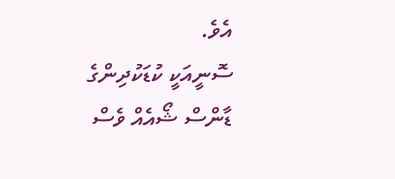އެވެ.
ސޮނީއަކީ ކުޑަކުދިންގެ ޑާންސް ޝޯއެއް ވެސް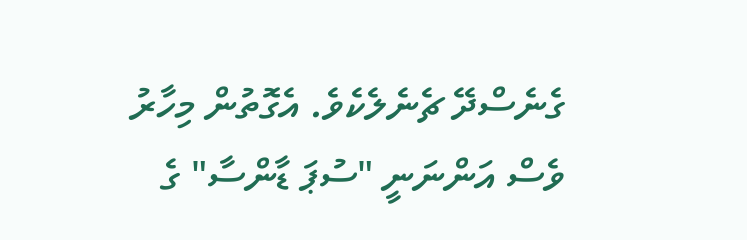ގެނެސްދޭ ޗެނެލެކެވެ. އެގޮތުން މިހާރު ވެސް އަންނަނީ "ސުޕަ ޑާންސާ" ގެ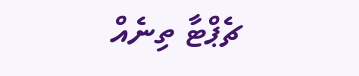ޗެޕްޓާ ތިނެއް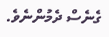ގެނެސް ދެމުންނެވެ.